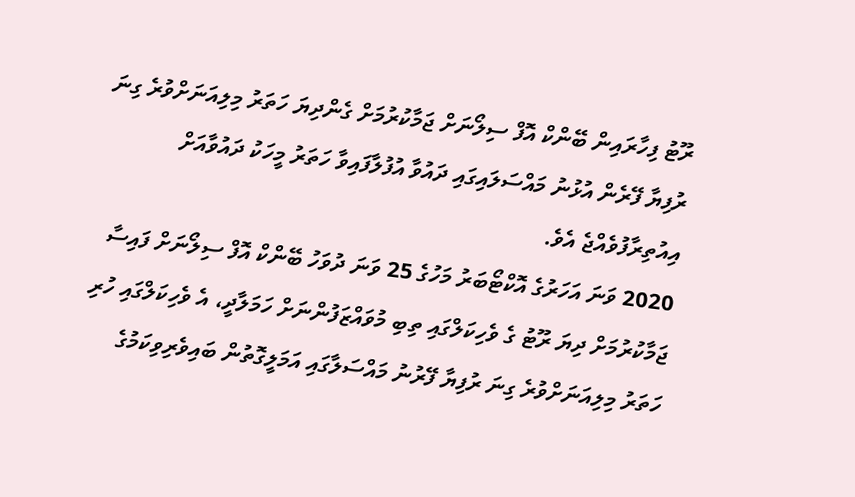ރޫޓު ފިހާރައިން ބޭންކް އޮފް ސިލޯނަށް ޖަމާކުރުމަށް ގެންދިޔަ ހަތަރު މިލިއަނަށްވުރެ ގިނަ ރުފިޔާ ފޭރެން އުޅުނު މައްސަލައިގައި ދައުވާ އުފުލާފައިވާ ހަތަރު މީހަކު ދައުވާއަށް އިއުތިރާފުވެއްޖެ އެވެ.
2020 ވަނަ އަހަރުގެ އޮކްޓޯބަރު މަހުގެ 25 ވަނަ ދުވަހު ބޭންކް އޮފް ސިލޯނަށް ފައިސާ ޖަމާކުރުމަށް ދިޔަ ރޫޓު ގެ ވެހިކަލްގައި ތިބި މުވައްޒަފުންނަށް ހަމަލާދީ، އެ ވެހިކަލްގައި ހުރި ހަތަރު މިލިއަނަށްވުރެ ގިނަ ރުފިޔާ ފޭރުނު މައްސަލާގައި އަމަލީގޮތުން ބައިވެރިވިކަމުގެ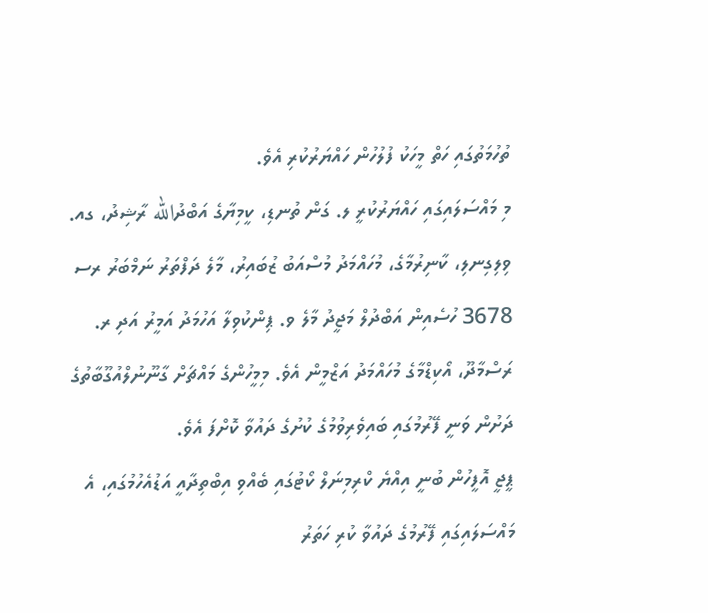ތުހުމަތުގައި ހަތް މީހަކު ފުލުހުން ހައްޔަރުކުރި އެވެ.
މި މައްސަލައިގައި ހައްޔަރުކުރީ ލ. ގަން ތުނޑި، ކީމިޔާގެ އަބްދުالله ރާޝިދު، ގއ. ވިލިގިނލި، ކާނިރުމާގެ، މުހައްމަދު މުސްއަބު ޒުބައިރު، މާލެ ދަފްތަރު ނަމްބަރު ރސ 3678 ހުސެއިން އަބްދުލް މަޖީދު މާލެ ވ. ޕިންކުވިލާ އަހުމަދު އަމީރު އަދި ރ. ރަސްމާދޫ، އޯކިޑްމާގެ މުހައްމަދު އަޒްމީން އެވެ. މިމީހުންގެ މައްޗަށް ގާނޫނުލްއުގޫބާތުގެ ދަށުން ވަނީ ފޭރުމުގައި ބައިވެރިވުމުގެ ކުށުގެ ދައުވާ ކޮށްފަ އެވެ.
ޕީޖީ އޮފީހުން ބުނީ އިއްޔެ ކްރިމިނަލް ކޯޓުގައި ބެއްވި އިބްތިދާއީ އަޑުއެހުމުގައި، އެ މައްސަލައިގައި ފޭރުމުގެ ދައުވާ ކުރި ހަތަރު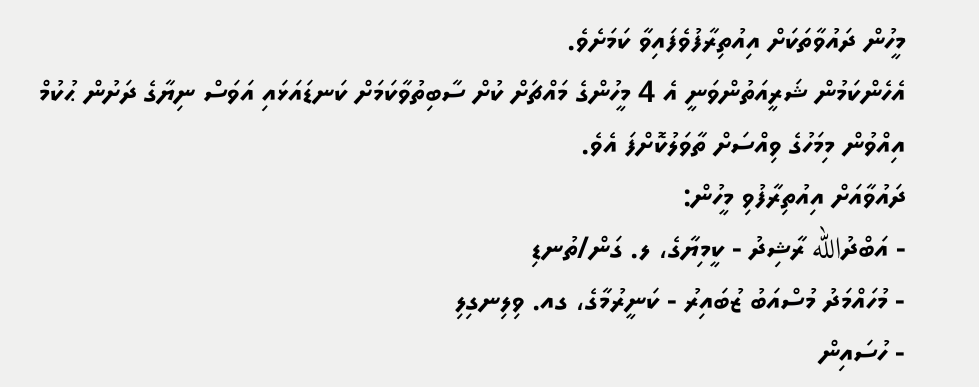މީހުން ދައުވާތަކަށް އިއުތިރާފުވެފައިވާ ކަމަށެވެ.
އެހެންކަމުން ޝަރީއަތުންވަނީ އެ 4 މީހުންގެ މައްޗަށް ކުށް ސާބިތުވާކަމަށް ކަނޑައަޅައި އަވަސް ނިޔާގެ ދަށުން ޙުކުމް އިއްވުން މިމަހުގެ ވިއްސަށް ތާވަލުކޮށްފަ އެވެ.
ދައުވާއަށް އިއުތިރާފުވި މީހުން:
- އަބްދުالله ރާޝިދު - ކީމިޔާގެ، ލ. ގަން/ތުނޑި
- މުހައްމަދު މުސްއަބު ޒުބައިރު - ކަނީރުމާގެ، ގއ. ވިލިނގިލި
- ހުސައިން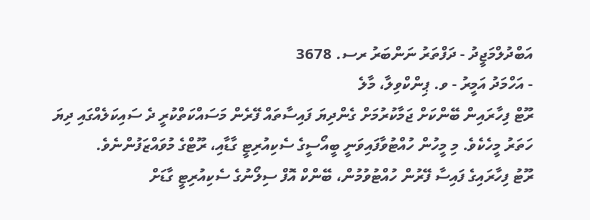އަބްދުލްމަޖީދު - ދަފްތަރު ނަންބަރު ރސ. 3678
- އަހްމަދު އަމީރު - ވ. ޕިންކްވިލާ، މާލެ
ރޫޓް ފިހާރައިން ބޭންކަށް ޖަމާކުރުމަށް ގެންދިޔަ ފައިސާތައް ފޭރެން މަސައްކަތްކުރީ ދެ ސައިކަލެއްގައި ދިޔަ ހަތަރު މީހެކެވެ. މި މީހުން ހުއްޓުވާފައިވަނީ ބީއޯސީގެ ސެކިއުރިޓީ ގާޑާއި، ރޫޓްގެ މުވައްޒަފުންނެވެ.
ރޫޓު ފިހާރައިގެ ފައިސާ ފޭރުން ހުއްޓުވުމުން، ބޭންކް އޮފް ސިލޯނުގެ ސެކިއުރިޓީ ގާޑަށް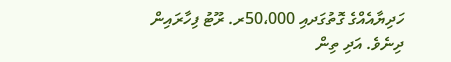ހަދިޔާއެއްގެ ގޮތުގަދއި 50،000ރ. ރޫޓު ފިހާރައިން ދިނެވެ. އަދި ތިން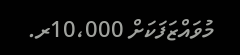މުވައްޒަފަކަށް 10،000ރ.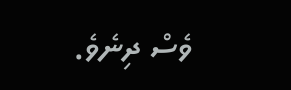ވެސް ދިނެވެ.